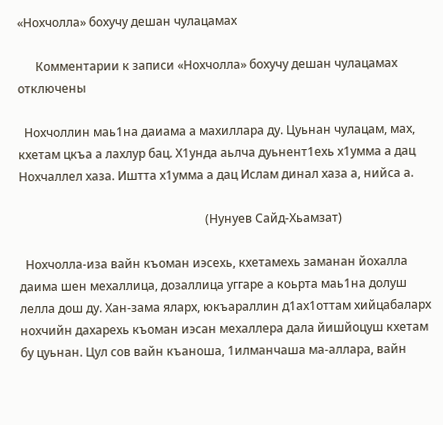«Нохчолла» бохучу дешан чулацамах

      Комментарии к записи «Нохчолла» бохучу дешан чулацамах отключены

  Нохчоллин маь1на даиама а махиллара ду. Цуьнан чулацам, мах, кхетам цкъа а лахлур бац. Х1унда аьлча дуьнент1ехь х1умма а дац Нохчаллел хаза. Иштта х1умма а дац Ислам динал хаза а, нийса а.

                                                              (Нунуев Сайд-Хьамзат)

  Нохчолла-иза вайн къоман иэсехь, кхетамехь заманан йохалла даима шен мехаллица, дозаллица уггаре а коьрта маь1на долуш лелла дош ду. Хан-зама яларх, юкъараллин д1ах1оттам хийцабаларх нохчийн дахарехь къоман иэсан мехаллера дала йишйоцуш кхетам бу цуьнан. Цул сов вайн къаноша, 1илманчаша ма-аллара, вайн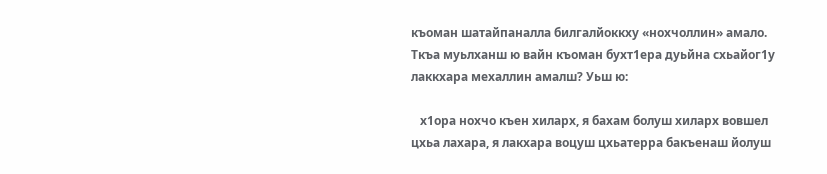къоман шатайпаналла билгалйоккху «нохчоллин» амало. Ткъа муьлханш ю вайн къоман бухт1ера дуьйна схьайог1у лаккхара мехаллин амалш? Уьш ю:

   х1ора нохчо къен хиларх, я бахам болуш хиларх вовшел цхьа лахара, я лакхара воцуш цхьатерра бакъенаш йолуш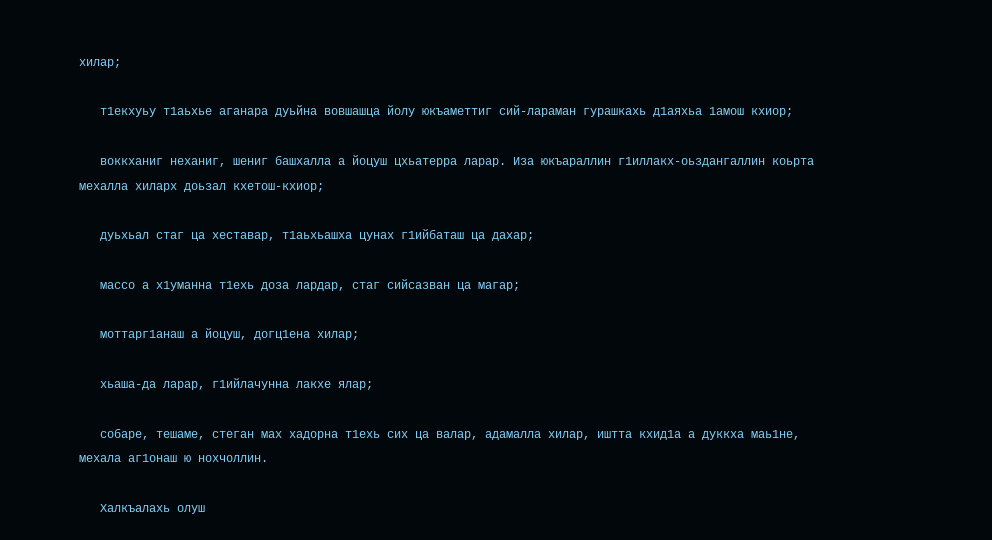хилар;

   т1екхуьу т1аьхье аганара дуьйна вовшашца йолу юкъаметтиг сий-лараман гурашкахь д1аяхьа 1амош кхиор;

   воккханиг неханиг, шениг башхалла а йоцуш цхьатерра ларар. Иза юкъараллин г1иллакх-оьздангаллин коьрта мехалла хиларх доьзал кхетош-кхиор;

   дуьхьал стаг ца хеставар, т1аьхьашха цунах г1ийбаташ ца дахар;

   массо а х1уманна т1ехь доза лардар, стаг сийсазван ца магар;

   моттарг1анаш а йоцуш, догц1ена хилар;

   хьаша-да ларар, г1ийлачунна лакхе ялар;

   собаре, тешаме, стеган мах хадорна т1ехь сих ца валар, адамалла хилар, иштта кхид1а а дуккха маь1не, мехала аг1онаш ю нохчоллин.

   Халкъалахь олуш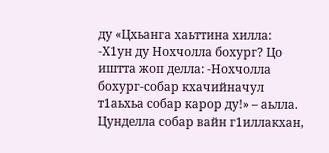ду «Цхьанга хаьттина хилла: -Х1ун ду Нохчолла бохург? Цо иштта жоп делла: -Нохчолла бохург-собар кхачийначул т1аьхьа собар карор ду!» – аьлла. Цунделла собар вайн г1иллакхан,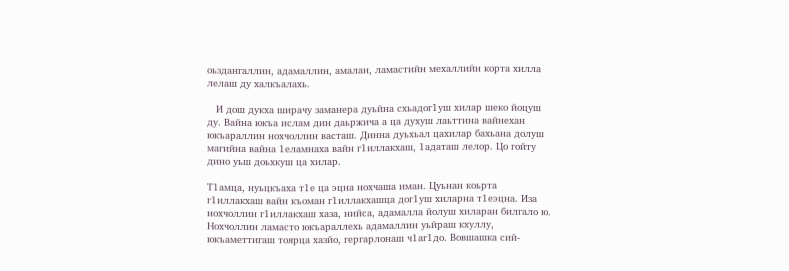оьздангаллин, адамаллин, амалан, ламастийн мехаллийн корта хилла лелаш ду халкъалахь.

   И дош дукха ширачу заманера дуьйна схьадог1уш хилар шеко йоцуш ду. Вайна юкъа ислам дин даьржича а ца духуш лаьттина вайнехан юкъараллин нохчоллин васташ. Динна дуьхьал цахилар бахьана долуш магийна вайна 1еламнаха вайн г1иллакхаш, 1адаташ лелор. Цо гойту дино уьш доьхкуш ца хилар.

Т1амца, нуьцкъаха т1е ца эцна нохчаша иман. Цуьнан коьрта г1иллакхаш вайн къоман г1иллакхашца дог1уш хиларна т1еэцна. Иза нохчоллин г1иллакхаш хаза, нийса, адамалла йолуш хиларан билгало ю. Нохчоллин ламасто юкъараллехь адамаллин уьйраш кхуллу, юкъаметтигаш тоярца хазйо, гергарлонаш ч1аг1до. Вовшашка сий-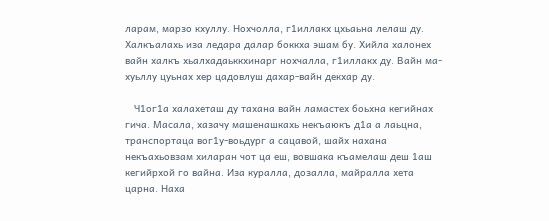ларам, марзо кхуллу. Нохчолла, г1иллакх цхьаьна лелаш ду. Халкъалахь иза ледара далар боккха эшам бу. Хийла халонех вайн халкъ хьалхадаьккхинарг нохчалла, г1иллакх ду. Вайн ма-хуьллу цуьнах хер цадовлуш дахар-вайн декхар ду.

   Ч1ог1а халахеташ ду тахана вайн ламастех боьхна кегийнах гича. Масала, хазачу машенашкахь некъаюкъ д1а а лаьцна, транспортаца вог1у-воьдург а сацавой, шайх нахана некъахьовзам хиларан чот ца еш, вовшака къамелаш деш 1аш кегийрхой го вайна. Иза куралла, дозалла, майралла хета царна. Наха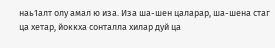наь1алт олу амал ю иза. Иза ша-шен цаларар, ша-шена стаг ца хетар, йоккха сонталла хилар дуй ца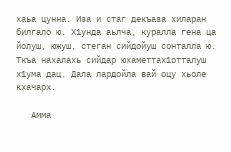хаьа цунна. Иза и стаг декъаза хиларан билгало ю. Х1унда аьлча, куралла гена ца йолуш, южуш, стеган сийдойуш сонталла ю. Ткъа нахалахь сийдар юхаметтах1отталуш х1ума дац. Дала лардойла вай оцу хьоле кхачарх.

   Амма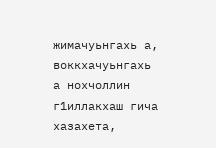жимачуьнгахь а, воккхачуьнгахь а нохчоллин г1иллакхаш гича хазахета,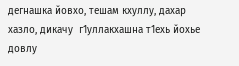дегнашка йовхо, тешам кхуллу, дахар хазло, дикачу  г1уллакхашна т1ехь йохье довлу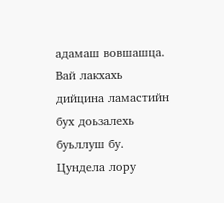адамаш вовшашца. Вай лакхахь дийцина ламастийн бух доьзалехь буьллуш бу. Цундела лору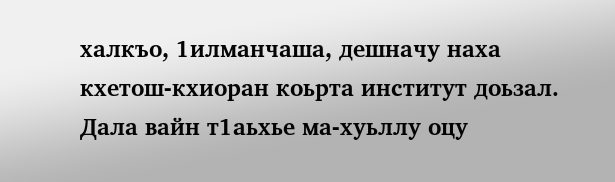халкъо, 1илманчаша, дешначу наха кхетош-кхиоран коьрта институт доьзал. Дала вайн т1аьхье ма-хуьллу оцу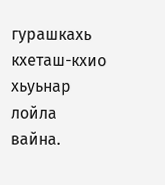гурашкахь кхеташ-кхио хьуьнар лойла вайна.